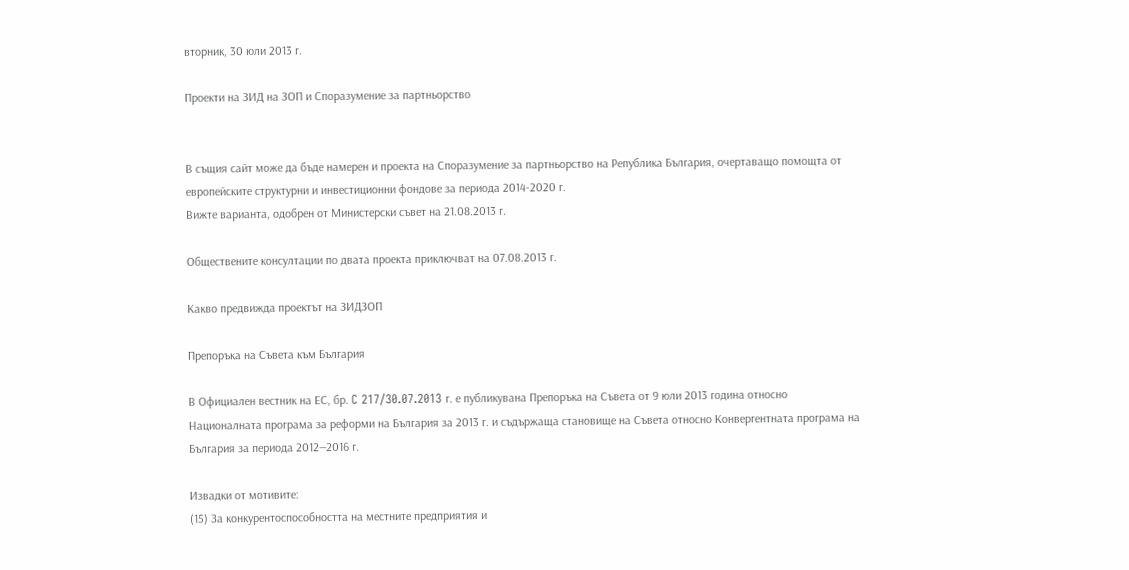вторник, 30 юли 2013 г.

Проекти на ЗИД на ЗОП и Споразумение за партньорство


В същия сайт може да бъде намерен и проекта на Споразумение за партньорство на Република България, очертаващо помощта от европейските структурни и инвестиционни фондове за периода 2014-2020 г.
Вижте варианта, одобрен от Министерски съвет на 21.08.2013 г.

Обществените консултации по двата проекта приключват на 07.08.2013 г.

Какво предвижда проектът на ЗИДЗОП

Препоръка на Съвета към България

В Официален вестник на ЕС, бр. C 217/30.07.2013 г. е публикувана Препоръка на Съвета от 9 юли 2013 година относно Националната програма за реформи на България за 2013 г. и съдържаща становище на Съвета относно Конвергентната програма на България за периода 2012—2016 г.

Извадки от мотивите:
(15) За конкурентоспособността на местните предприятия и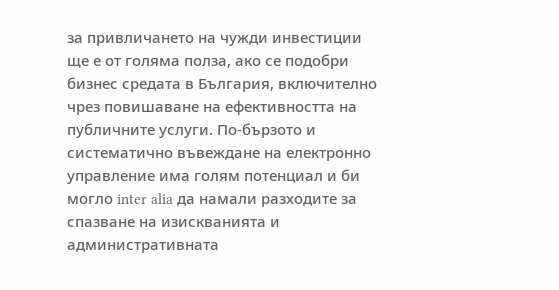за привличането на чужди инвестиции ще е от голяма полза, ако се подобри бизнес средата в България, включително чрез повишаване на ефективността на публичните услуги. По-бързото и систематично въвеждане на електронно управление има голям потенциал и би могло inter alia да намали разходите за спазване на изискванията и административната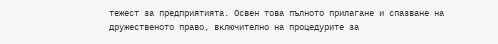тежест за предприятията. Освен това пълното прилагане и спазване на дружественото право, включително на процедурите за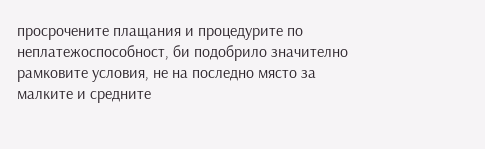просрочените плащания и процедурите по неплатежоспособност, би подобрило значително рамковите условия, не на последно място за малките и средните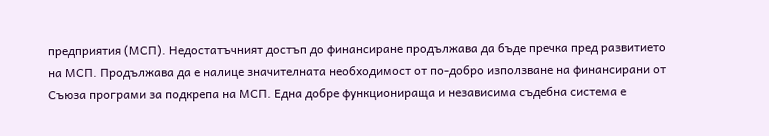предприятия (МСП). Недостатъчният достъп до финансиране продължава да бъде пречка пред развитието на МСП. Продължава да е налице значителната необходимост от по-добро използване на финансирани от Съюза програми за подкрепа на МСП. Една добре функционираща и независима съдебна система е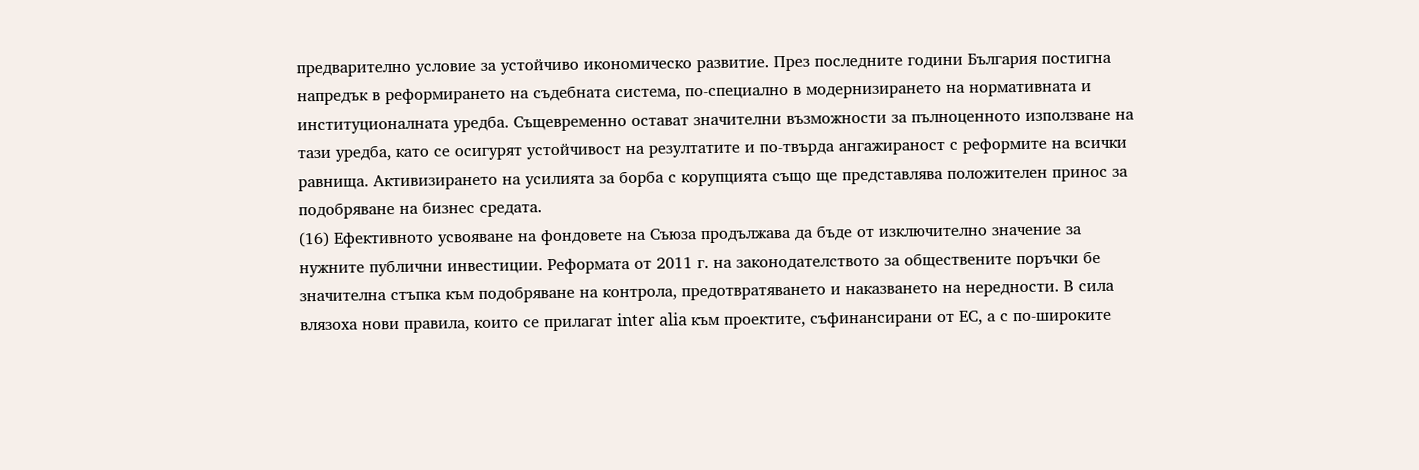предварително условие за устойчиво икономическо развитие. През последните години България постигна напредък в реформирането на съдебната система, по-специално в модернизирането на нормативната и институционалната уредба. Същевременно остават значителни възможности за пълноценното използване на тази уредба, като се осигурят устойчивост на резултатите и по-твърда ангажираност с реформите на всички равнища. Активизирането на усилията за борба с корупцията също ще представлява положителен принос за подобряване на бизнес средата.
(16) Ефективното усвояване на фондовете на Съюза продължава да бъде от изключително значение за нужните публични инвестиции. Реформата от 2011 г. на законодателството за обществените поръчки бе значителна стъпка към подобряване на контрола, предотвратяването и наказването на нередности. В сила влязоха нови правила, които се прилагат inter alia към проектите, съфинансирани от ЕС, а с по-широките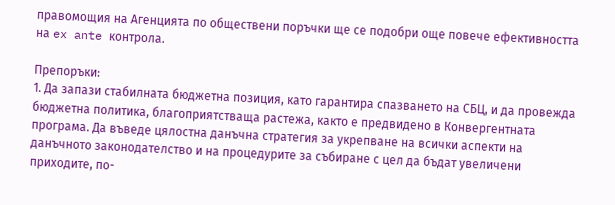правомощия на Агенцията по обществени поръчки ще се подобри още повече ефективността на ex ante контрола.

Препоръки:
1. Да запази стабилната бюджетна позиция, като гарантира спазването на СБЦ, и да провежда бюджетна политика, благоприятстваща растежа, както е предвидено в Конвергентната програма. Да въведе цялостна данъчна стратегия за укрепване на всички аспекти на данъчното законодателство и на процедурите за събиране с цел да бъдат увеличени приходите, по-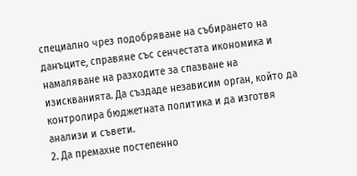специално чрез подобряване на събирането на данъците, справяне със сенчестата икономика и намаляване на разходите за спазване на изискванията. Да създаде независим орган, който да контролира бюджетната политика и да изготвя анализи и съвети.
2. Да премахне постепенно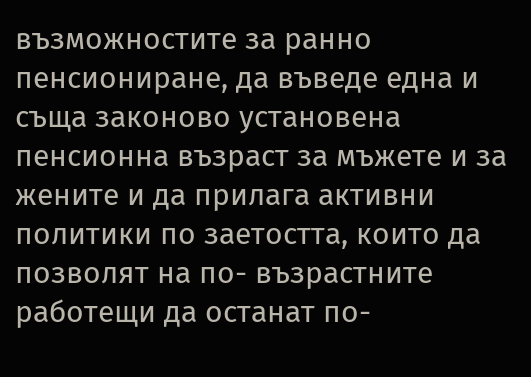възможностите за ранно пенсиониране, да въведе една и съща законово установена пенсионна възраст за мъжете и за жените и да прилага активни политики по заетостта, които да позволят на по- възрастните работещи да останат по-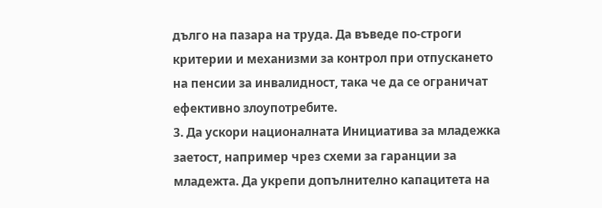дълго на пазара на труда. Да въведе по-строги критерии и механизми за контрол при отпускането на пенсии за инвалидност, така че да се ограничат ефективно злоупотребите.
3. Да ускори националната Инициатива за младежка заетост, например чрез схеми за гаранции за младежта. Да укрепи допълнително капацитета на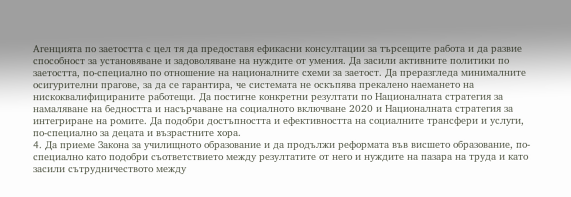Агенцията по заетостта с цел тя да предоставя ефикасни консултации за търсещите работа и да развие способност за установяване и задоволяване на нуждите от умения. Да засили активните политики по заетостта, по-специално по отношение на националните схеми за заетост. Да преразгледа минималните осигурителни прагове, за да се гарантира, че системата не оскъпява прекалено наемането на нискоквалифицираните работещи. Да постигне конкретни резултати по Националната стратегия за намаляване на бедността и насърчаване на социалното включване 2020 и Националната стратегия за интегриране на ромите. Да подобри достъпността и ефективността на социалните трансфери и услуги, по-специално за децата и възрастните хора.
4. Да приеме Закона за училищното образование и да продължи реформата във висшето образование, по-специално като подобри съответствието между резултатите от него и нуждите на пазара на труда и като засили сътрудничеството между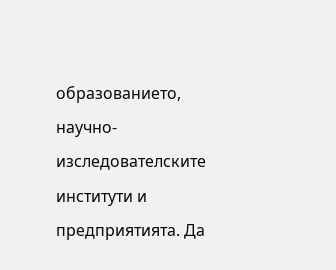образованието, научно-изследователските институти и предприятията. Да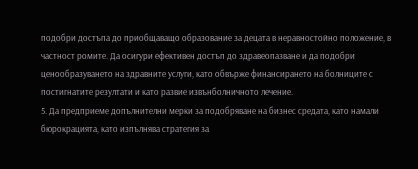подобри достъпа до приобщаващо образование за децата в неравностойно положение, в частност ромите. Да осигури ефективен достъп до здравеопазване и да подобри ценообразуването на здравните услуги, като обвърже финансирането на болниците с постигнатите резултати и като развие извънболничното лечение.
5. Да предприеме допълнителни мерки за подобряване на бизнес средата, като намали бюрокрацията, като изпълнява стратегия за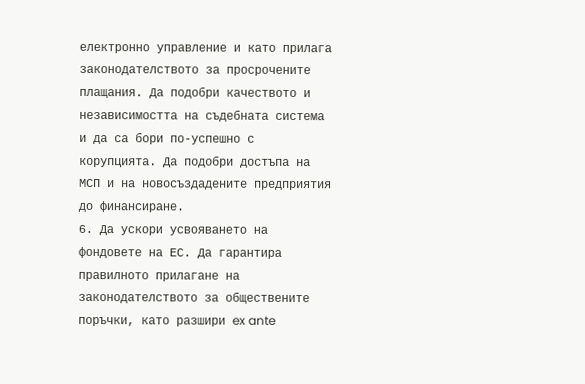електронно управление и като прилага законодателството за просрочените плащания. Да подобри качеството и независимостта на съдебната система и да са бори по-успешно с корупцията. Да подобри достъпа на МСП и на новосъздадените предприятия до финансиране.
6. Да ускори усвояването на фондовете на ЕС. Да гарантира правилното прилагане на законодателството за обществените поръчки, като разшири ex ante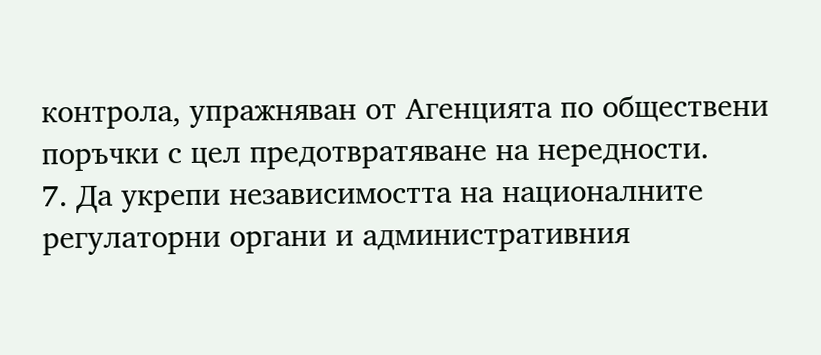контрола, упражняван от Агенцията по обществени поръчки с цел предотвратяване на нередности.
7. Да укрепи независимостта на националните регулаторни органи и административния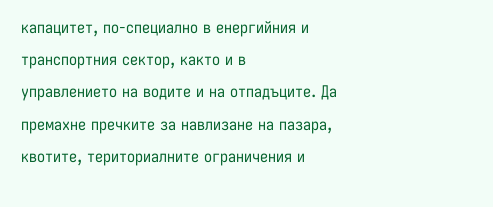капацитет, по-специално в енергийния и транспортния сектор, както и в управлението на водите и на отпадъците. Да премахне пречките за навлизане на пазара, квотите, териториалните ограничения и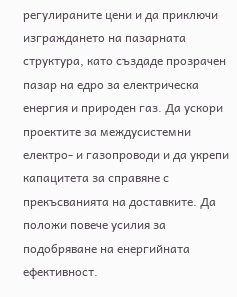регулираните цени и да приключи изграждането на пазарната структура, като създаде прозрачен пазар на едро за електрическа енергия и природен газ. Да ускори проектите за междусистемни електро- и газопроводи и да укрепи капацитета за справяне с прекъсванията на доставките. Да положи повече усилия за подобряване на енергийната ефективност.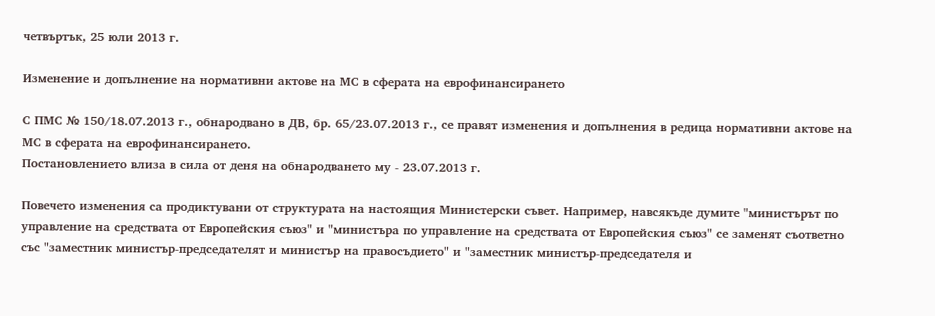четвъртък, 25 юли 2013 г.

Изменение и допълнение на нормативни актове на МС в сферата на еврофинансирането

С ПМС № 150/18.07.2013 г., обнародвано в ДВ, бр. 65/23.07.2013 г., се правят изменения и допълнения в редица нормативни актове на МС в сферата на еврофинансирането.
Постановлението влиза в сила от деня на обнародването му - 23.07.2013 г.

Повечето изменения са продиктувани от структурата на настоящия Министерски съвет. Например, навсякъде думите "министърът по управление на средствата от Европейския съюз" и "министъра по управление на средствата от Европейския съюз" се заменят съответно със "заместник министър-председателят и министър на правосъдието" и "заместник министър-председателя и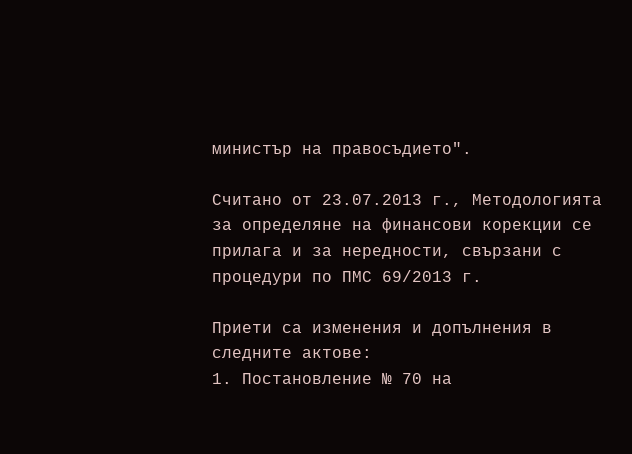министър на правосъдието".

Считано от 23.07.2013 г., Методологията за определяне на финансови корекции се прилага и за нередности, свързани с процедури по ПМС 69/2013 г.

Приети са изменения и допълнения в следните актове:
1. Постановление № 70 на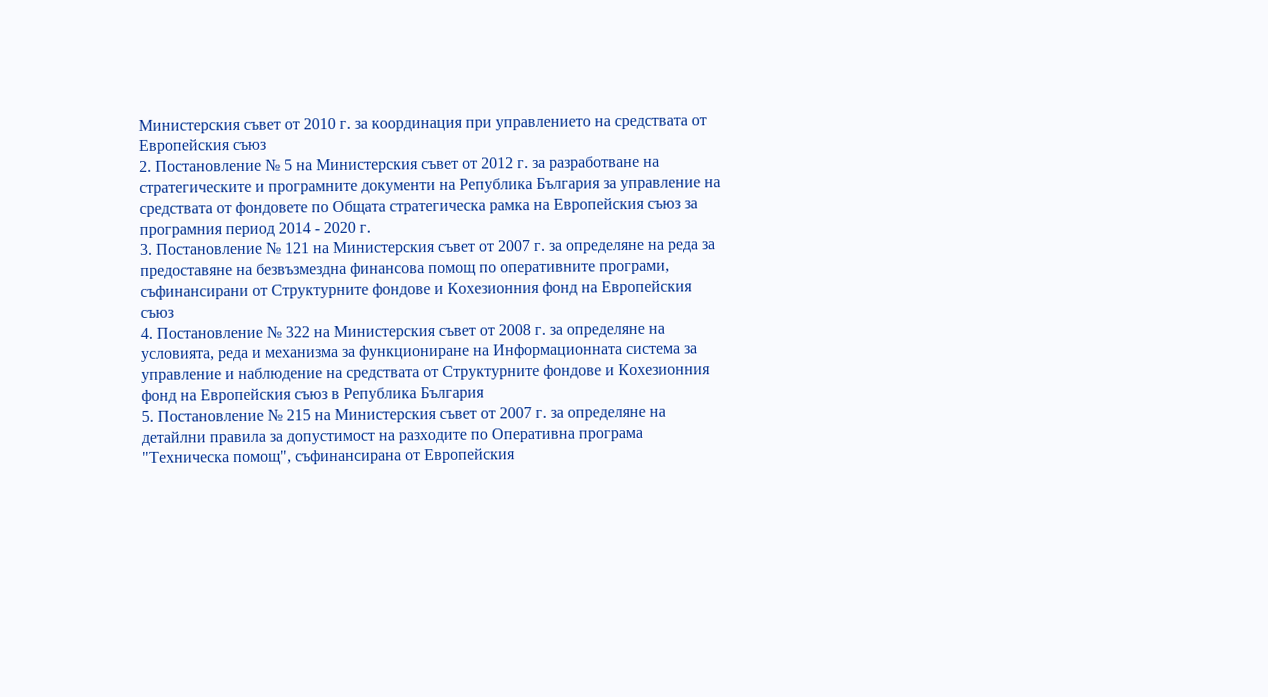Министерския съвет от 2010 г. за координация при управлението на средствата от Европейския съюз
2. Постановление № 5 на Министерския съвет от 2012 г. за разработване на стратегическите и програмните документи на Република България за управление на средствата от фондовете по Общата стратегическа рамка на Европейския съюз за програмния период 2014 - 2020 г.
3. Постановление № 121 на Министерския съвет от 2007 г. за определяне на реда за предоставяне на безвъзмездна финансова помощ по оперативните програми, съфинансирани от Структурните фондове и Кохезионния фонд на Европейския съюз
4. Постановление № 322 на Министерския съвет от 2008 г. за определяне на условията, реда и механизма за функциониране на Информационната система за управление и наблюдение на средствата от Структурните фондове и Кохезионния фонд на Европейския съюз в Република България
5. Постановление № 215 на Министерския съвет от 2007 г. за определяне на детайлни правила за допустимост на разходите по Оперативна програма "Техническа помощ", съфинансирана от Европейския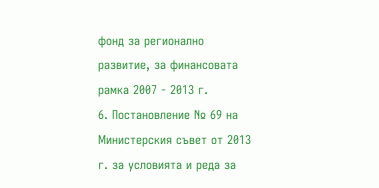фонд за регионално развитие, за финансовата рамка 2007 - 2013 г.
6. Постановление № 69 на Министерския съвет от 2013 г. за условията и реда за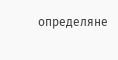определяне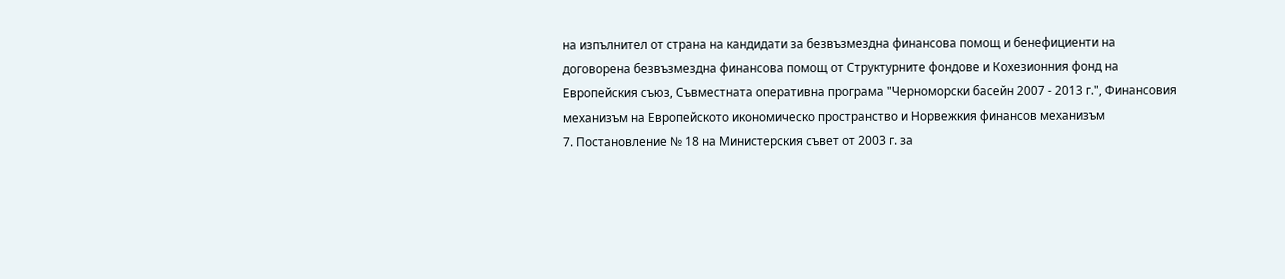на изпълнител от страна на кандидати за безвъзмездна финансова помощ и бенефициенти на договорена безвъзмездна финансова помощ от Структурните фондове и Кохезионния фонд на Европейския съюз, Съвместната оперативна програма "Черноморски басейн 2007 - 2013 г.", Финансовия механизъм на Европейското икономическо пространство и Норвежкия финансов механизъм
7. Постановление № 18 на Министерския съвет от 2003 г. за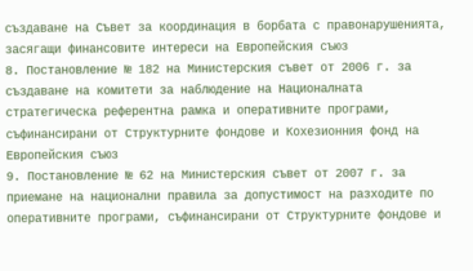създаване на Съвет за координация в борбата с правонарушенията, засягащи финансовите интереси на Европейския съюз
8. Постановление № 182 на Министерския съвет от 2006 г. за създаване на комитети за наблюдение на Националната стратегическа референтна рамка и оперативните програми, съфинансирани от Структурните фондове и Кохезионния фонд на Европейския съюз
9. Постановление № 62 на Министерския съвет от 2007 г. за приемане на национални правила за допустимост на разходите по оперативните програми, съфинансирани от Структурните фондове и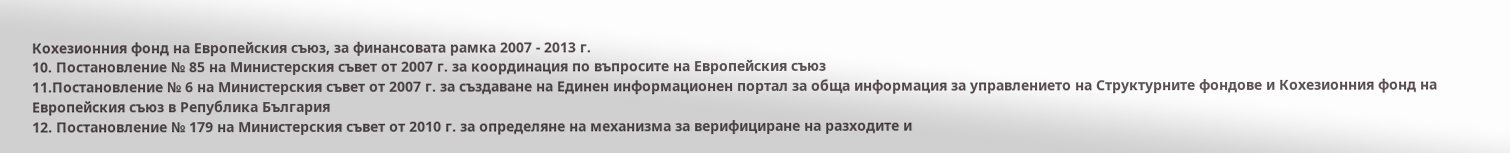Кохезионния фонд на Европейския съюз, за финансовата рамка 2007 - 2013 г.
10. Постановление № 85 на Министерския съвет от 2007 г. за координация по въпросите на Европейския съюз
11.Постановление № 6 на Министерския съвет от 2007 г. за създаване на Единен информационен портал за обща информация за управлението на Структурните фондове и Кохезионния фонд на Европейския съюз в Република България
12. Постановление № 179 на Министерския съвет от 2010 г. за определяне на механизма за верифициране на разходите и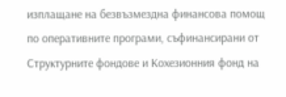изплащане на безвъзмездна финансова помощ по оперативните програми, съфинансирани от Структурните фондове и Кохезионния фонд на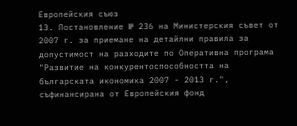Европейския съюз
13. Постановление № 236 на Министерския съвет от 2007 г. за приемане на детайлни правила за допустимост на разходите по Оперативна програма "Развитие на конкурентоспособността на българската икономика 2007 - 2013 г.", съфинансирана от Европейския фонд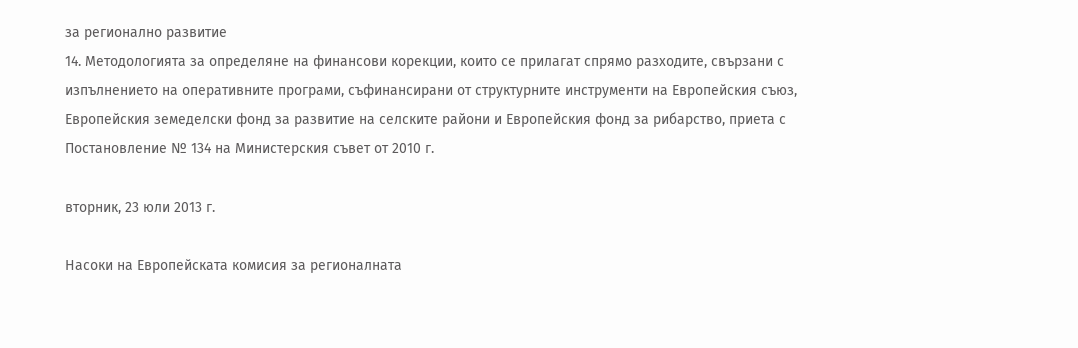за регионално развитие
14. Методологията за определяне на финансови корекции, които се прилагат спрямо разходите, свързани с изпълнението на оперативните програми, съфинансирани от структурните инструменти на Европейския съюз, Европейския земеделски фонд за развитие на селските райони и Европейския фонд за рибарство, приета с Постановление № 134 на Министерския съвет от 2010 г.

вторник, 23 юли 2013 г.

Насоки на Европейската комисия за регионалната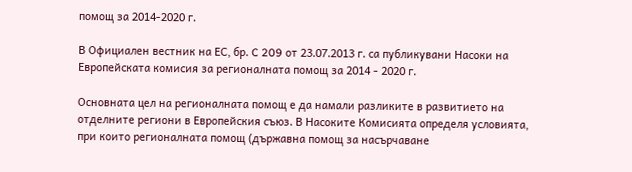помощ за 2014-2020 г.

В Официален вестник на ЕС, бр. C 209 от 23.07.2013 г. са публикувани Насоки на Европейската комисия за регионалната помощ за 2014 - 2020 г.

Основната цел на регионалната помощ е да намали разликите в развитието на отделните региони в Европейския съюз. В Насоките Комисията определя условията, при които регионалната помощ (държавна помощ за насърчаване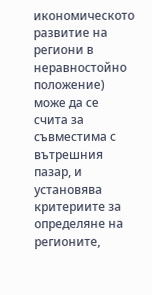икономическото развитие на региони в неравностойно положение) може да се счита за съвместима с вътрешния пазар, и установява критериите за определяне на регионите,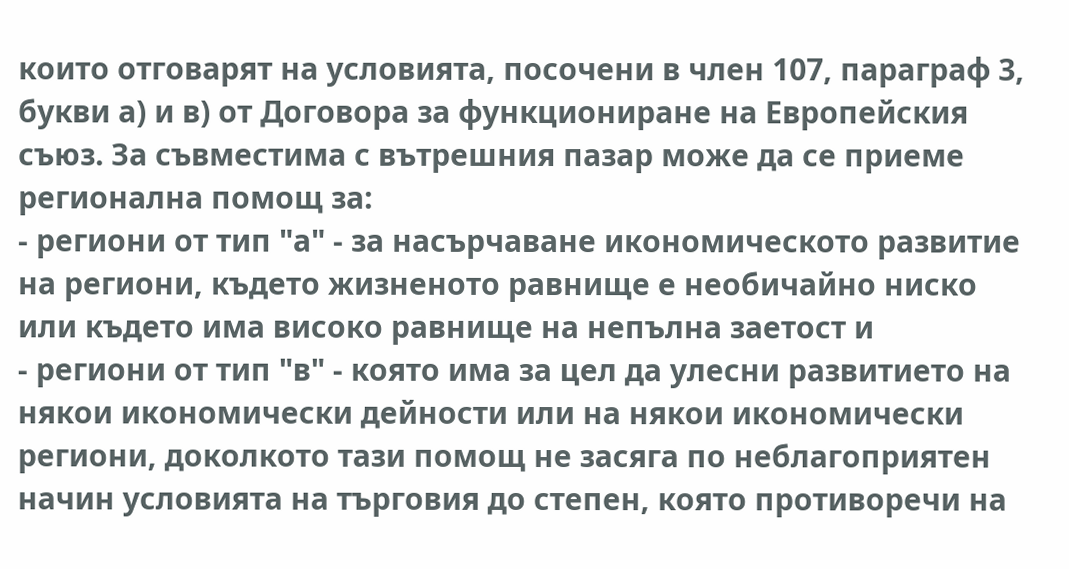които отговарят на условията, посочени в член 107, параграф 3, букви а) и в) от Договора за функциониране на Европейския съюз. За съвместима с вътрешния пазар може да се приеме регионална помощ за:
- региони от тип "а" - за насърчаване икономическото развитие на региони, където жизненото равнище е необичайно ниско или където има високо равнище на непълна заетост и
- региони от тип "в" - която има за цел да улесни развитието на някои икономически дейности или на някои икономически региони, доколкото тази помощ не засяга по неблагоприятен начин условията на търговия до степен, която противоречи на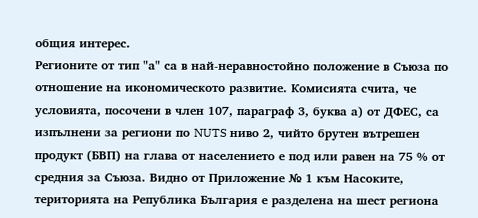общия интерес.
Регионите от тип "а" са в най-неравностойно положение в Съюза по отношение на икономическото развитие. Комисията счита, че условията, посочени в член 107, параграф 3, буква а) от ДФЕС, са изпълнени за региони по NUTS ниво 2, чийто брутен вътрешен продукт (БВП) на глава от населението е под или равен на 75 % от средния за Съюза. Видно от Приложение № 1 към Насоките, територията на Република България е разделена на шест региона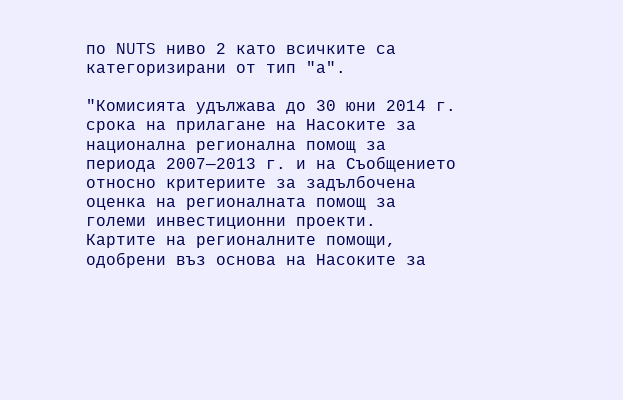по NUTS ниво 2 като всичките са категоризирани от тип "а".

"Комисията удължава до 30 юни 2014 г. срока на прилагане на Насоките за национална регионална помощ за периода 2007—2013 г. и на Съобщението относно критериите за задълбочена оценка на регионалната помощ за големи инвестиционни проекти.
Картите на регионалните помощи, одобрени въз основа на Насоките за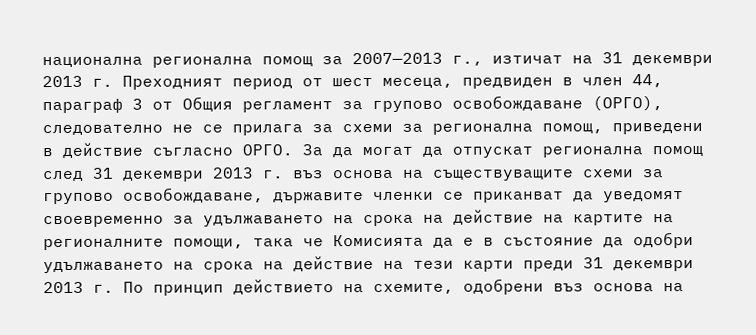национална регионална помощ за 2007—2013 г., изтичат на 31 декември 2013 г. Преходният период от шест месеца, предвиден в член 44, параграф 3 от Общия регламент за групово освобождаване (ОРГО), следователно не се прилага за схеми за регионална помощ, приведени в действие съгласно ОРГО. За да могат да отпускат регионална помощ след 31 декември 2013 г. въз основа на съществуващите схеми за групово освобождаване, държавите членки се приканват да уведомят своевременно за удължаването на срока на действие на картите на регионалните помощи, така че Комисията да е в състояние да одобри удължаването на срока на действие на тези карти преди 31 декември 2013 г. По принцип действието на схемите, одобрени въз основа на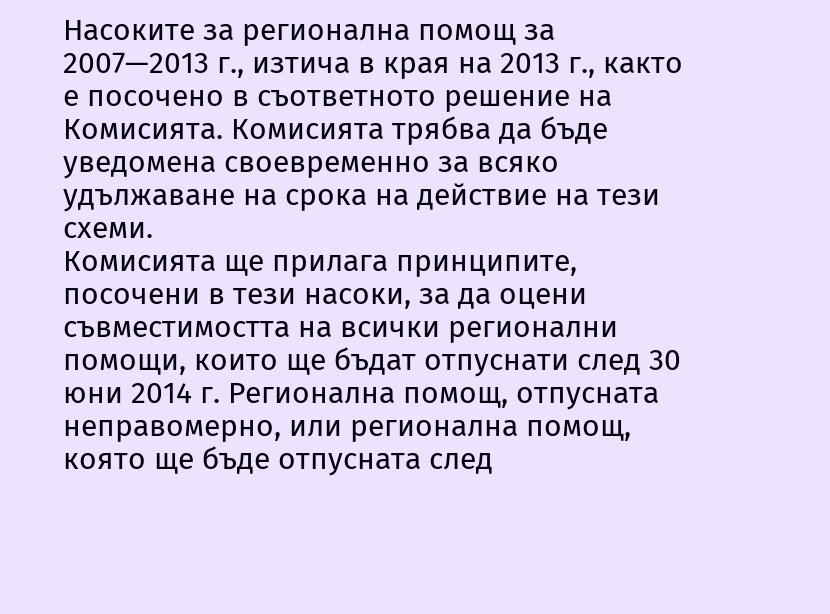Насоките за регионална помощ за 2007—2013 г., изтича в края на 2013 г., както е посочено в съответното решение на Комисията. Комисията трябва да бъде уведомена своевременно за всяко удължаване на срока на действие на тези схеми.
Комисията ще прилага принципите, посочени в тези насоки, за да оцени съвместимостта на всички регионални помощи, които ще бъдат отпуснати след 30 юни 2014 г. Регионална помощ, отпусната неправомерно, или регионална помощ, която ще бъде отпусната след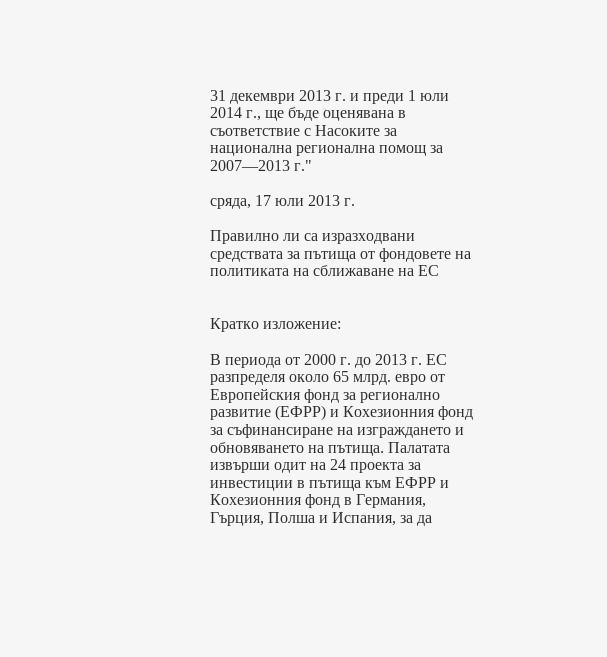31 декември 2013 г. и преди 1 юли 2014 г., ще бъде оценявана в съответствие с Насоките за национална регионална помощ за 2007—2013 г."

сряда, 17 юли 2013 г.

Правилно ли са изразходвани средствата за пътища от фондовете на политиката на сближаване на ЕС


Кратко изложение:

В периода от 2000 г. до 2013 г. ЕС разпределя около 65 млрд. евро от Европейския фонд за регионално развитие (ЕФРР) и Кохезионния фонд за съфинансиране на изграждането и обновяването на пътища. Палатата извърши одит на 24 проекта за инвестиции в пътища към ЕФРР и Кохезионния фонд в Германия, Гърция, Полша и Испания, за да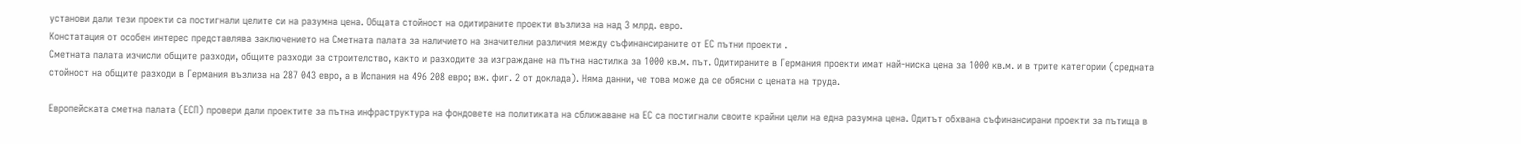установи дали тези проекти са постигнали целите си на разумна цена. Общата стойност на одитираните проекти възлиза на над 3 млрд. евро.
Констатация от особен интерес представлява заключението на Сметната палата за наличието на значителни различия между съфинансираните от ЕС пътни проекти .
Сметната палата изчисли общите разходи, общите разходи за строителство, както и разходите за изграждане на пътна настилка за 1000 кв.м. път. Одитираните в Германия проекти имат най-ниска цена за 1000 кв.м. и в трите категории (средната стойност на общите разходи в Германия възлиза на 287 043 евро, а в Испания на 496 208 евро; вж. фиг. 2 от доклада). Няма данни, че това може да се обясни с цената на труда.

Европейската сметна палата (ЕСП) провери дали проектите за пътна инфраструктура на фондовете на политиката на сближаване на ЕС са постигнали своите крайни цели на една разумна цена. Одитът обхвана съфинансирани проекти за пътища в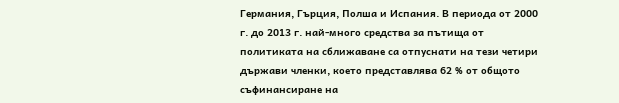Германия, Гърция, Полша и Испания. В периода от 2000 г. до 2013 г. най-много средства за пътища от политиката на сближаване са отпуснати на тези четири държави членки, което представлява 62 % от общото съфинансиране на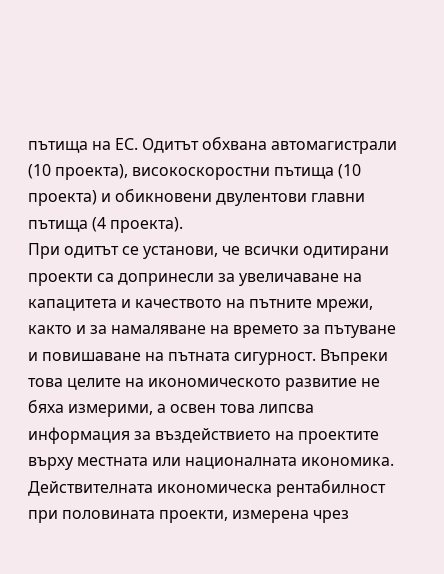пътища на ЕС. Одитът обхвана автомагистрали (10 проекта), високоскоростни пътища (10 проекта) и обикновени двулентови главни пътища (4 проекта).
При одитът се установи, че всички одитирани проекти са допринесли за увеличаване на капацитета и качеството на пътните мрежи, както и за намаляване на времето за пътуване и повишаване на пътната сигурност. Въпреки това целите на икономическото развитие не бяха измерими, а освен това липсва информация за въздействието на проектите върху местната или националната икономика. Действителната икономическа рентабилност при половината проекти, измерена чрез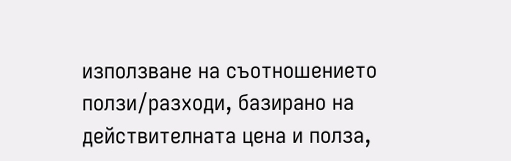използване на съотношението ползи/разходи, базирано на действителната цена и полза,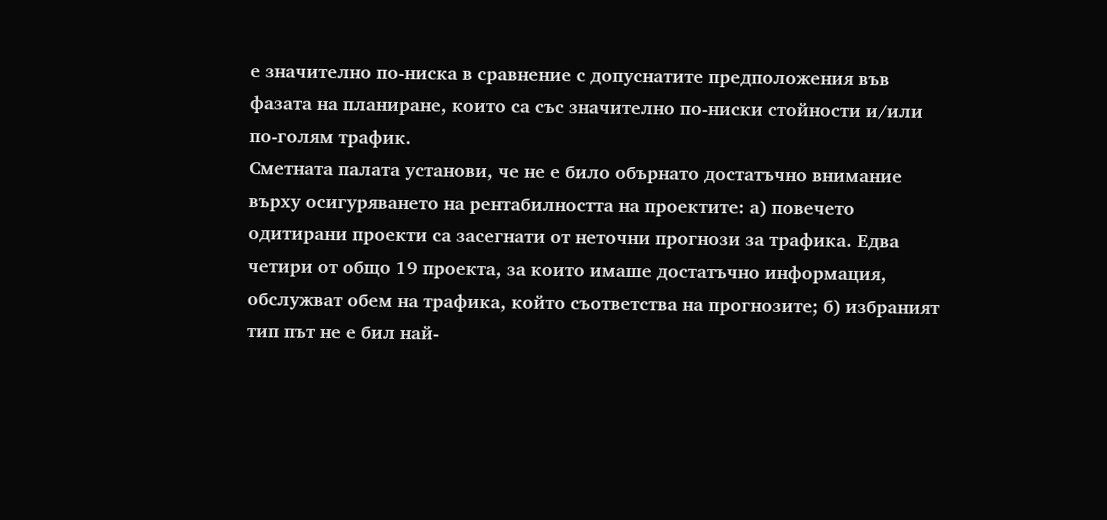е значително по-ниска в сравнение с допуснатите предположения във фазата на планиране, които са със значително по-ниски стойности и/или по-голям трафик.
Сметната палата установи, че не е било обърнато достатъчно внимание върху осигуряването на рентабилността на проектите: а) повечето одитирани проекти са засегнати от неточни прогнози за трафика. Едва четири от общо 19 проекта, за които имаше достатъчно информация, обслужват обем на трафика, който съответства на прогнозите; б) избраният тип път не е бил най-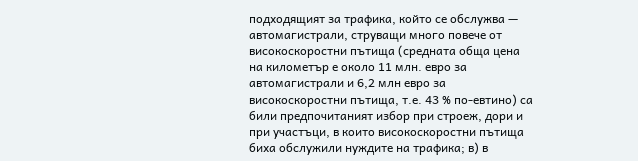подходящият за трафика, който се обслужва — автомагистрали, струващи много повече от високоскоростни пътища (средната обща цена на километър е около 11 млн. евро за автомагистрали и 6,2 млн евро за високоскоростни пътища, т.е. 43 % по-евтино) са били предпочитаният избор при строеж, дори и при участъци, в които високоскоростни пътища биха обслужили нуждите на трафика; в) в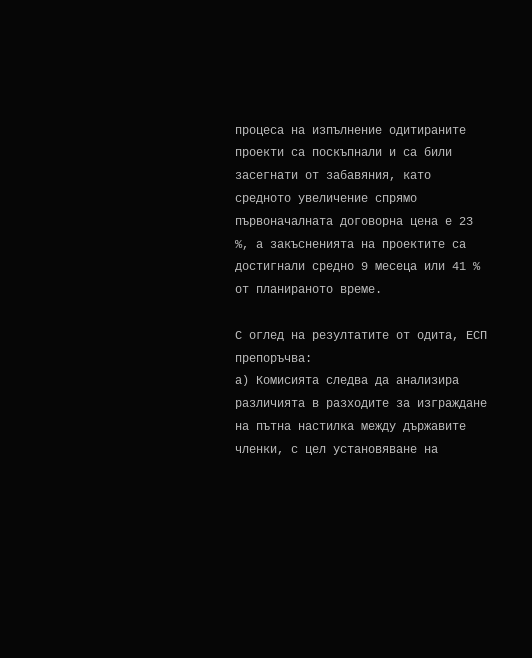процеса на изпълнение одитираните проекти са поскъпнали и са били засегнати от забавяния, като средното увеличение спрямо първоначалната договорна цена е 23 %, а закъсненията на проектите са достигнали средно 9 месеца или 41 % от планираното време.

С оглед на резултатите от одита, ЕСП препоръчва:
а) Комисията следва да анализира различията в разходите за изграждане на пътна настилка между държавите членки, с цел установяване на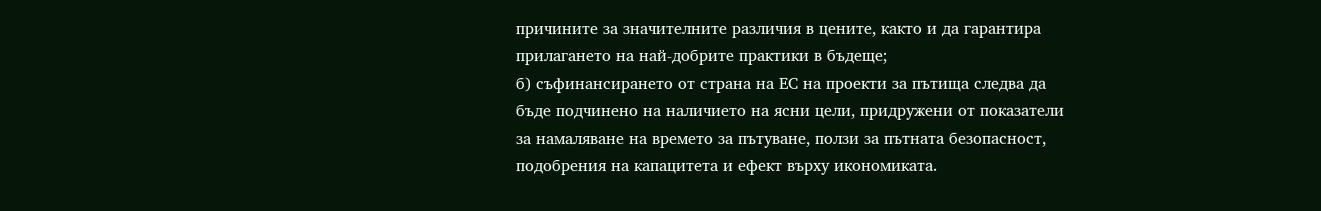причините за значителните различия в цените, както и да гарантира прилагането на най-добрите практики в бъдеще;
б) съфинансирането от страна на ЕС на проекти за пътища следва да бъде подчинено на наличието на ясни цели, придружени от показатели за намаляване на времето за пътуване, ползи за пътната безопасност, подобрения на капацитета и ефект върху икономиката.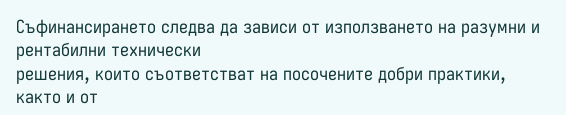Съфинансирането следва да зависи от използването на разумни и рентабилни технически
решения, които съответстват на посочените добри практики, както и от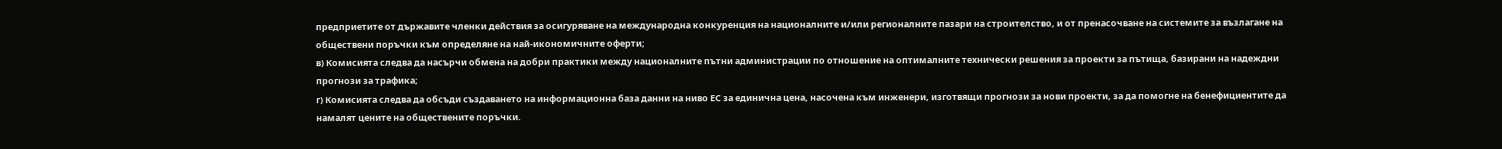предприетите от държавите членки действия за осигуряване на международна конкуренция на националните и/или регионалните пазари на строителство, и от пренасочване на системите за възлагане на обществени поръчки към определяне на най-икономичните оферти;
в) Комисията следва да насърчи обмена на добри практики между националните пътни администрации по отношение на оптималните технически решения за проекти за пътища, базирани на надеждни прогнози за трафика;
г) Комисията следва да обсъди създаването на информационна база данни на ниво ЕС за единична цена, насочена към инженери, изготвящи прогнози за нови проекти, за да помогне на бенефициентите да намалят цените на обществените поръчки.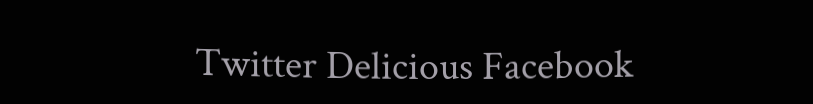Twitter Delicious Facebook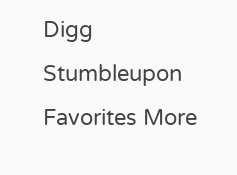Digg Stumbleupon Favorites More